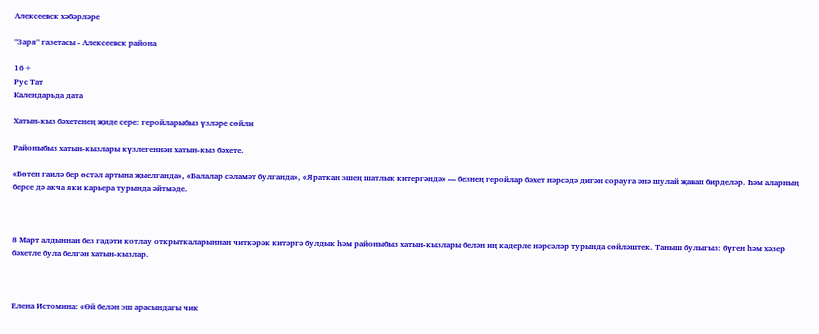Алексеевск хәбәрләре

"Заря" газетасы - Алексеевск района

16+
Рус Тат
Календарьда дата

Хатын-кыз бәхетенең җиде сере: геройларыбыз үзләре сөйли

Районыбыз хатын-кызлары күзлегеннән хатын-кыз бәхете.

«Бөтен гаилә бер өстәл артына җыелганда», «Балалар сәламәт булганда», «Яраткан эшең шатлык китергәндә» — безнең геройлар бәхет нәрсәдә дигән сорауга әнә шулай җавап бирделәр. Һәм аларның берсе дә акча яки карьера турында әйтмәде.



8 Март алдыннан без гадәти котлау открыткаларыннан читкәрәк китәргә булдык һәм районыбыз хатын-кызлары белән иң кадерле нәрсәләр турында сөйләштек. Таныш булыгыз: бүген һәм хәзер бәхетле була белгән хатын-кызлар.



Елена Истомина: «Өй белән эш арасындагы чик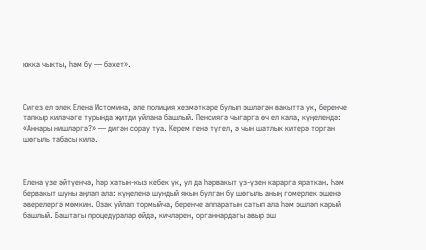юкка чыкты, һәм бу — бәхет».



Сигез ел элек Елена Истомина, әле полиция хезмәткәре булып эшләгән вакытта ук, беренче тапкыр киләчәге турында җитди уйлана башлый. Пенсиягә чыгарга өч ел кала, күңелендә: «Аннары нишләргә?» — дигән сорау туа. Керем генә түгел, ә чын шатлык китерә торган шөгыль табасы килә.



Елена үзе әйтүенчә, һәр хатын-кыз кебек үк, ул да һәрвакыт үз-үзен карарга яраткан. Һәм бервакыт шуны аңлап ала: күңеленә шундый якын булган бу шөгыль аның гомерлек эшенә әверелергә мөмкин. Озак уйлап тормыйча, беренче аппаратын сатып ала һәм эшләп карый башлый. Баштагы процедуралар өйдә, кичләрен, органнардагы авыр эш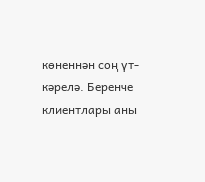көненнән соң үт-кәрелә. Беренче клиентлары аны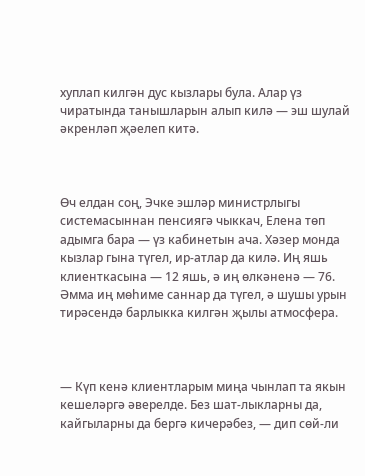хуплап килгән дус кызлары була. Алар үз чиратында танышларын алып килә — эш шулай әкренләп җәелеп китә.



Өч елдан соң, Эчке эшләр министрлыгы системасыннан пенсиягә чыккач, Елена төп адымга бара — үз кабинетын ача. Хәзер монда кызлар гына түгел, ир-атлар да килә. Иң яшь клиенткасына — 12 яшь, ә иң өлкәненә — 76. Әмма иң мөһиме саннар да түгел, ә шушы урын тирәсендә барлыкка килгән җылы атмосфера.



— Күп кенә клиентларым миңа чынлап та якын кешеләргә әверелде. Без шат-лыкларны да, кайгыларны да бергә кичерәбез, — дип сөй-ли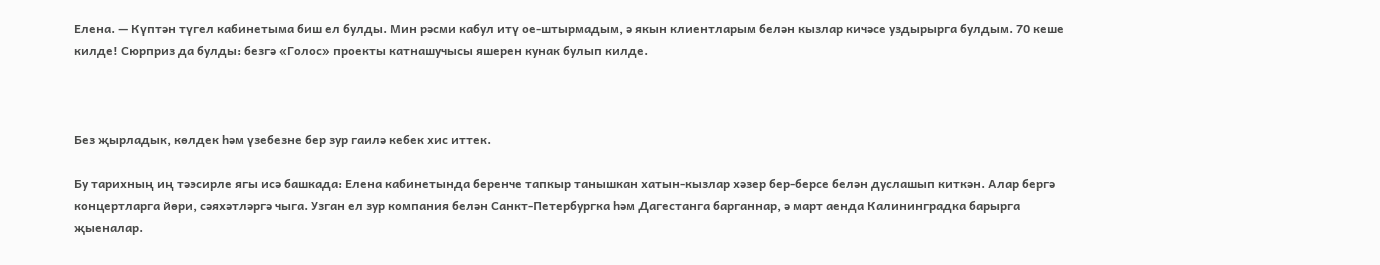Елена. — Күптән түгел кабинетыма биш ел булды. Мин рәсми кабул итү ое-штырмадым, ә якын клиентларым белән кызлар кичәсе уздырырга булдым. 70 кеше килде! Сюрприз да булды: безгә «Голос» проекты катнашучысы яшерен кунак булып килде.



Без җырладык, көлдек һәм үзебезне бер зур гаилә кебек хис иттек.

Бу тарихның иң тәэсирле ягы исә башкада: Елена кабинетында беренче тапкыр танышкан хатын-кызлар хәзер бер-берсе белән дуслашып киткән. Алар бергә концертларга йөри, сәяхәтләргә чыга. Узган ел зур компания белән Санкт-Петербургка һәм Дагестанга барганнар, ә март аенда Калининградка барырга җыеналар.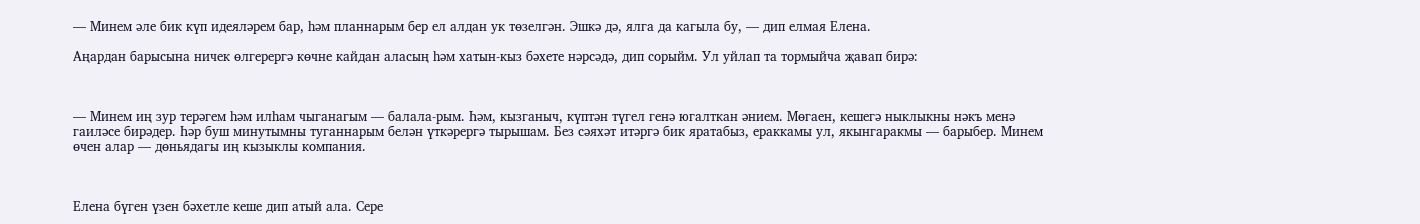— Минем әле бик күп идеяләрем бар, һәм планнарым бер ел алдан ук төзелгән. Эшкә дә, ялга да кагыла бу, — дип елмая Елена.

Аңардан барысына ничек өлгерергә көчне кайдан аласың һәм хатын-кыз бәхете нәрсәдә, дип сорыйм. Ул уйлап та тормыйча җавап бирә:



— Минем иң зур терәгем һәм илһам чыганагым — балала-рым. Һәм, кызганыч, күптән түгел генә югалткан әнием. Мөгаен, кешегә ныклыкны нәкъ менә гаиләсе бирәдер. Һәр буш минутымны туганнарым белән үткәрергә тырышам. Без сәяхәт итәргә бик яратабыз, ераккамы ул, якынгаракмы — барыбер. Минем өчен алар — дөньядагы иң кызыклы компания.



Елена бүген үзен бәхетле кеше дип атый ала. Сере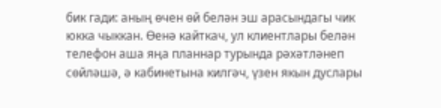бик гади: аның өчен өй белән эш арасындагы чик юкка чыккан. Өенә кайткач, ул клиентлары белән телефон аша яңа планнар турында рәхәтләнеп сөйләшә, ә кабинетына килгәч, үзен якын дуслары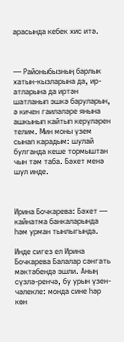арасында кебек хис итә.



— Районыбызның барлык хатын-кызларына да, ир-атларына да иртән шатланып эшкә баруларын, ә кичен гаиләләре янына ашкынып кайтып керүләрен телим. Мин моны үзем сынап карадым: шулай булганда кеше тормыштан чын тәм таба. Бәхет менә шул инде.



Ирина Бочкарева: Бәхет — кайнатма банкаларында һәм урман тынлыгында.

Инде сигез ел Ирина Бочкарева Балалар сәнгать мәктәбендә эшли. Аның сүзлә-ренчә, бу урын үзен-чәлекле: монда сине һәр көн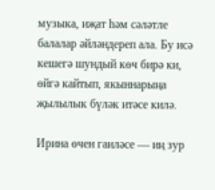музыка, иҗат һәм сәләтле балалар әйләндереп ала. Бу исә кешегә шундый көч бирә ки, өйгә кайтып, якыннарыңа җылылык бүләк итәсе килә.

Ирина өчен гаиләсе — иң зур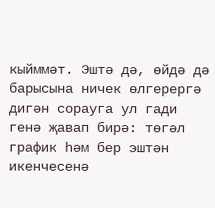кыйммәт. Эштә дә, өйдә дә барысына ничек өлгерергә дигән сорауга ул гади генә җавап бирә: төгәл график һәм бер эштән икенчесенә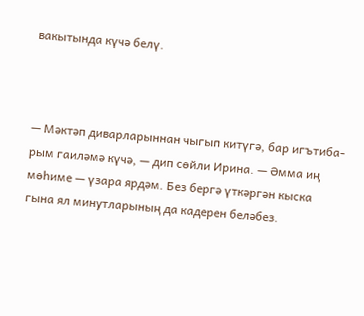вакытында күчә белү.



— Мәктәп диварларыннан чыгып китүгә, бар игътиба-рым гаиләмә күчә, — дип сөйли Ирина. — Әмма иң мөһиме — үзара ярдәм. Без бергә үткәргән кыска гына ял минутларының да кадерен беләбез.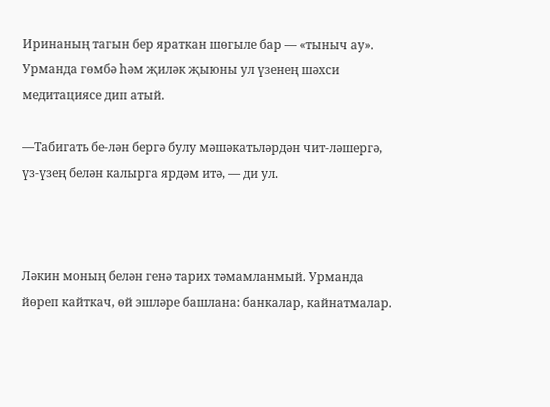Иринаның тагын бер яраткан шөгыле бар — «тыныч ау». Урманда гөмбә һәм җиләк җыюны ул үзенең шәхси медитациясе дип атый.

—Табигать бе-лән бергә булу мәшәкатьләрдән чит-ләшергә, үз-үзең белән калырга ярдәм итә, — ди ул.



Ләкин моның белән генә тарих тәмамланмый. Урманда йөреп кайткач, өй эшләре башлана: банкалар, кайнатмалар.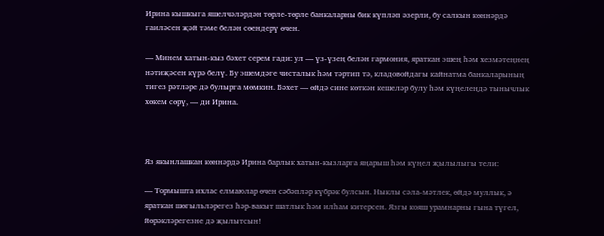Ирина кышкыга яшелчәләрдән төрле-төрле банкаларны бик күпләп әзерли, бу салкын көннәрдә гаиләсен җәй тәме белән сөендерү өчен.

— Минем хатын-кыз бәхет серем гади: ул — үз-үзең белән гармония, яраткан эшең һәм хезмәтеңнең нәтиҗәсен күрә белү. Бу эшемдәге чисталык һәм тәртип тә, кладовойдагы кайнатма банкаларының тигез рәтләре дә булырга мөмкин. Бәхет — өйдә сине көткән кешеләр булу һәм күңелеңдә тынычлык хөкем сөрү, — ди Ирина.



Яз якынлашкан көннәрдә Ирина барлык хатын-кызларга яңарыш һәм күңел җылылыгы тели:

— Тормышта ихлас елмаюлар өчен сәбәпләр күбрәк булсын. Ныклы сәла-мәтлек, өйдә муллык, ә яраткан шөгыльләрегез һәр-вакыт шатлык һәм илһам китерсен. Язгы кояш урамнарны гына түгел, йөрәкләрегезне дә җылытсын!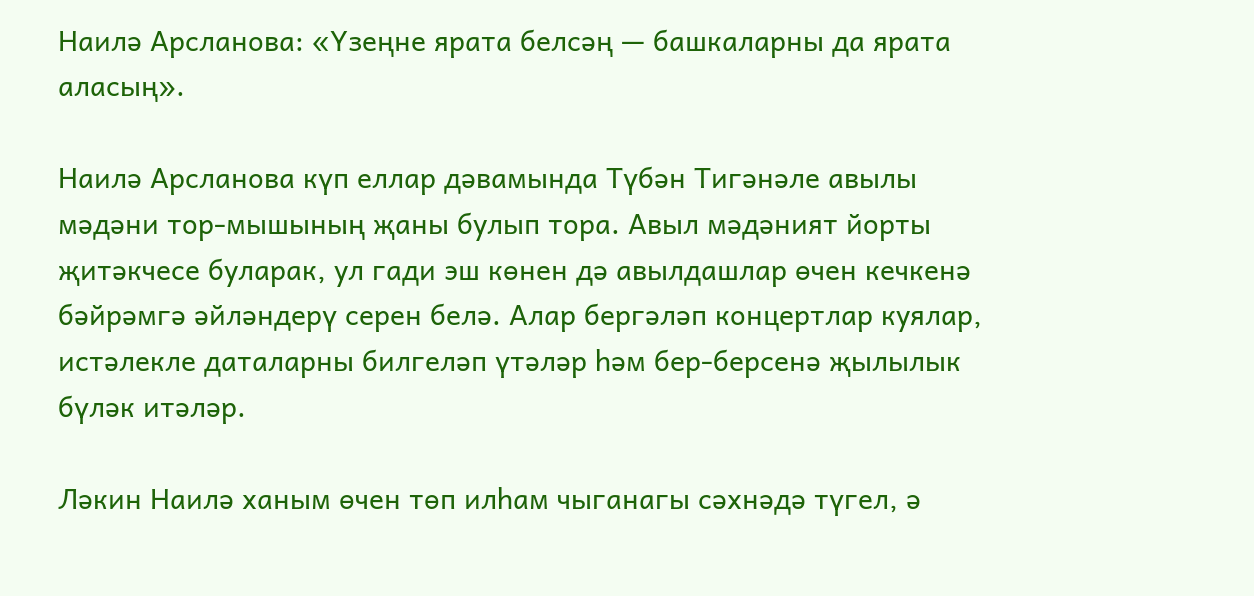Наилә Арсланова: «Үзеңне ярата белсәң — башкаларны да ярата аласың».

Наилә Арсланова күп еллар дәвамында Түбән Тигәнәле авылы мәдәни тор-мышының җаны булып тора. Авыл мәдәният йорты җитәкчесе буларак, ул гади эш көнен дә авылдашлар өчен кечкенә бәйрәмгә әйләндерү серен белә. Алар бергәләп концертлар куялар, истәлекле даталарны билгеләп үтәләр һәм бер-берсенә җылылык бүләк итәләр.

Ләкин Наилә ханым өчен төп илһам чыганагы сәхнәдә түгел, ә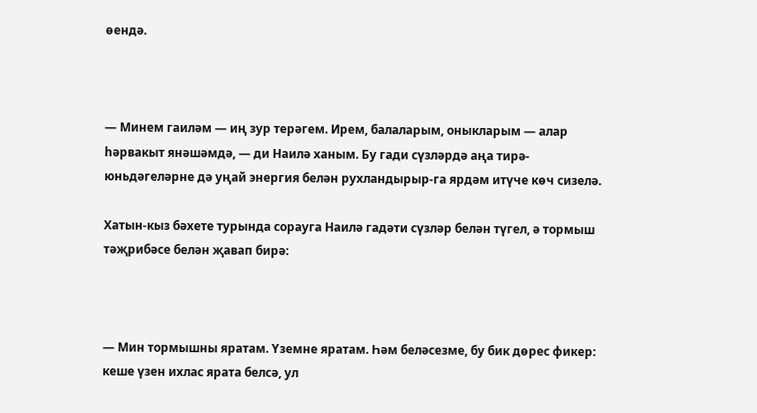өендә.



— Минем гаиләм — иң зур терәгем. Ирем, балаларым, оныкларым — алар һәрвакыт янәшәмдә, — ди Наилә ханым. Бу гади сүзләрдә аңа тирә-юньдәгеләрне дә уңай энергия белән рухландырыр-га ярдәм итүче көч сизелә.

Хатын-кыз бәхете турында сорауга Наилә гадәти сүзләр белән түгел, ә тормыш тәҗрибәсе белән җавап бирә:



— Мин тормышны яратам. Үземне яратам. Һәм беләсезме, бу бик дөрес фикер: кеше үзен ихлас ярата белсә, ул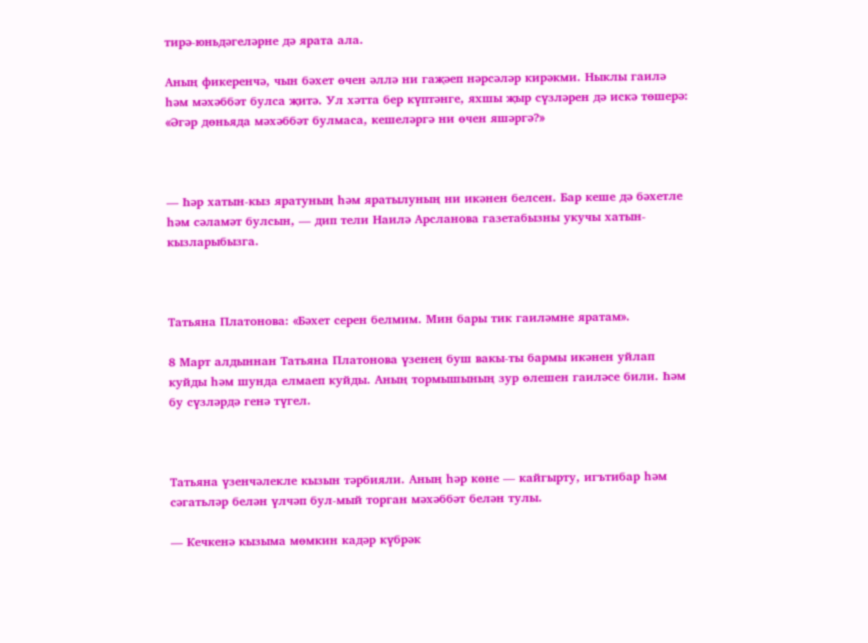тирә-юньдәгеләрне дә ярата ала.

Аның фикеренчә, чын бәхет өчен әллә ни гаҗәеп нәрсәләр кирәкми. Ныклы гаилә һәм мәхәббәт булса җитә. Ул хәтта бер күптәнге, яхшы җыр сүзләрен дә искә төшерә: «Әгәр дөньяда мәхәббәт булмаса, кешеләргә ни өчен яшәргә?»



— Һәр хатын-кыз яратуның һәм яратылуның ни икәнен белсен. Бар кеше дә бәхетле һәм сәламәт булсын, — дип тели Наилә Арсланова газетабызны укучы хатын-кызларыбызга.



Татьяна Платонова: «Бәхет серен белмим. Мин бары тик гаиләмне яратам».

8 Март алдыннан Татьяна Платонова үзенең буш вакы-ты бармы икәнен уйлап куйды һәм шунда елмаеп куйды. Аның тормышының зур өлешен гаиләсе били. Һәм бу сүзләрдә генә түгел.



Татьяна үзенчәлекле кызын тәрбияли. Аның һәр көне — кайгырту, игътибар һәм сәгатьләр белән үлчәп бул-мый торган мәхәббәт белән тулы.

— Кечкенә кызыма мөмкин кадәр күбрәк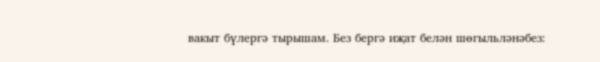вакыт бүлергә тырышам. Без бергә иҗат белән шөгыльләнәбез: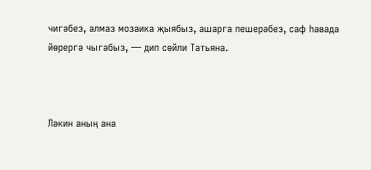чигәбез, алмаз мозаика җыябыз, ашарга пешерәбез, саф һавада йөрергә чыгабыз, — дип сөйли Татьяна.



Ләкин аның ана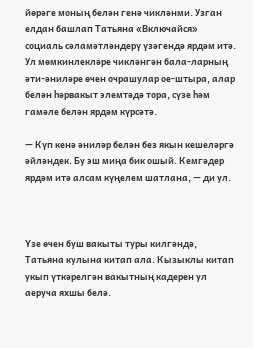йөрәге моның белән генә чикләнми. Узган елдан башлап Татьяна «Включайся» социаль сәламәтләндерү үзәгендә ярдәм итә. Ул мөмкинлекләре чикләнгән бала-ларның әти-әниләре өчен очрашулар ое-штыра, алар белән һәрвакыт элемтәдә тора, сүзе һәм гамәле белән ярдәм күрсәтә.

— Күп кенә әниләр белән без якын кешеләргә әйләндек. Бу эш миңа бик ошый. Кемгәдер ярдәм итә алсам күңелем шатлана, — ди ул.



Үзе өчен буш вакыты туры килгәндә, Татьяна кулына китап ала. Кызыклы китап укып үткәрелгән вакытның кадерен ул аеруча яхшы белә.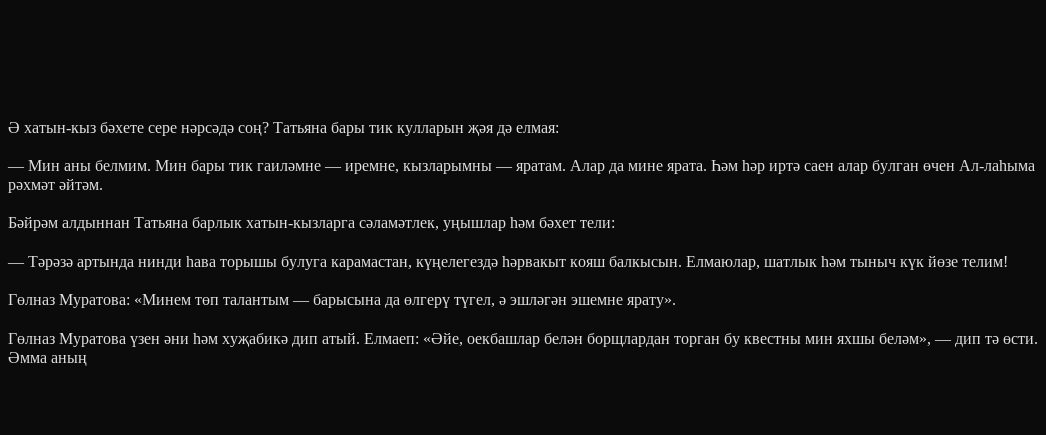Ә хатын-кыз бәхете сере нәрсәдә соң? Татьяна бары тик кулларын җәя дә елмая:

— Мин аны белмим. Мин бары тик гаиләмне — иремне, кызларымны — яратам. Алар да мине ярата. Һәм һәр иртә саен алар булган өчен Ал-лаһыма рәхмәт әйтәм.

Бәйрәм алдыннан Татьяна барлык хатын-кызларга сәламәтлек, уңышлар һәм бәхет тели:

— Тәрәзә артында нинди һава торышы булуга карамастан, күңелегездә һәрвакыт кояш балкысын. Елмаюлар, шатлык һәм тыныч күк йөзе телим!

Гөлназ Муратова: «Минем төп талантым — барысына да өлгерү түгел, ә эшләгән эшемне ярату».

Гөлназ Муратова үзен әни һәм хуҗабикә дип атый. Елмаеп: «Әйе, оекбашлар белән борщлардан торган бу квестны мин яхшы беләм», — дип тә өсти. Әмма аның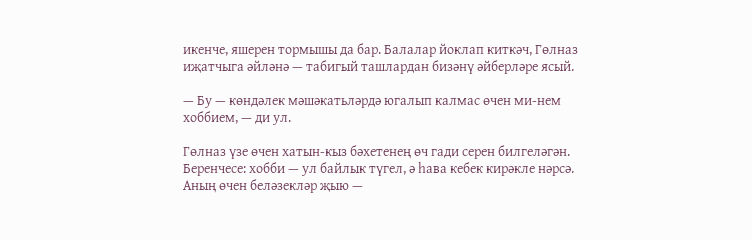икенче, яшерен тормышы да бар. Балалар йоклап киткәч, Гөлназ иҗатчыга әйләнә — табигый ташлардан бизәнү әйберләре ясый.

— Бу — көндәлек мәшәкатьләрдә югалып калмас өчен ми-нем хоббием, — ди ул.

Гөлназ үзе өчен хатын-кыз бәхетенең өч гади серен билгеләгән. Беренчесе: хобби — ул байлык түгел, ә һава кебек кирәкле нәрсә. Аның өчен беләзекләр җыю —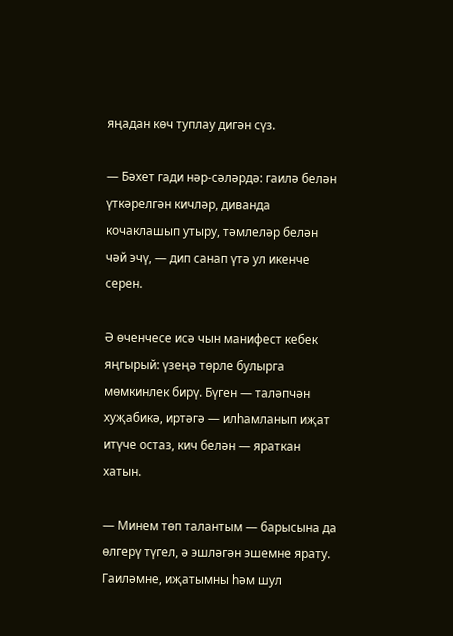яңадан көч туплау дигән сүз.

— Бәхет гади нәр-сәләрдә: гаилә белән үткәрелгән кичләр, диванда кочаклашып утыру, тәмлеләр белән чәй эчү, — дип санап үтә ул икенче серен.

Ә өченчесе исә чын манифест кебек яңгырый: үзеңә төрле булырга мөмкинлек бирү. Бүген — таләпчән хуҗабикә, иртәгә — илһамланып иҗат итүче остаз, кич белән — яраткан хатын.

— Минем төп талантым — барысына да өлгерү түгел, ә эшләгән эшемне ярату. Гаиләмне, иҗатымны һәм шул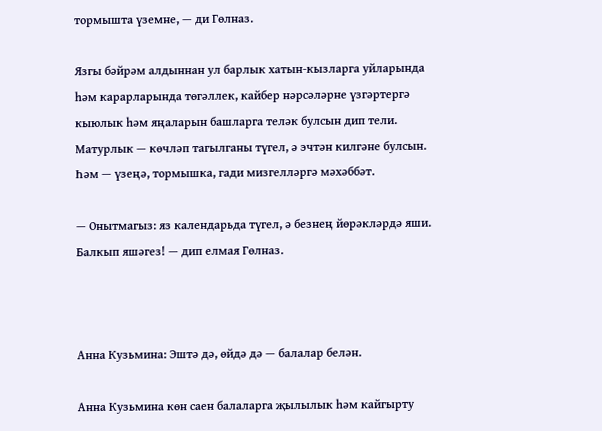тормышта үземне, — ди Гөлназ.

Язгы бәйрәм алдыннан ул барлык хатын-кызларга уйларында һәм карарларында төгәллек, кайбер нәрсәләрне үзгәртергә кыюлык һәм яңаларын башларга теләк булсын дип тели. Матурлык — көчләп тагылганы түгел, ә эчтән килгәне булсын. Һәм — үзеңә, тормышка, гади мизгелләргә мәхәббәт.

— Онытмагыз: яз календарьда түгел, ә безнең йөрәкләрдә яши. Балкып яшәгез! — дип елмая Гөлназ.



Анна Кузьмина: Эштә дә, өйдә дә — балалар белән.

Анна Кузьмина көн саен балаларга җылылык һәм кайгырту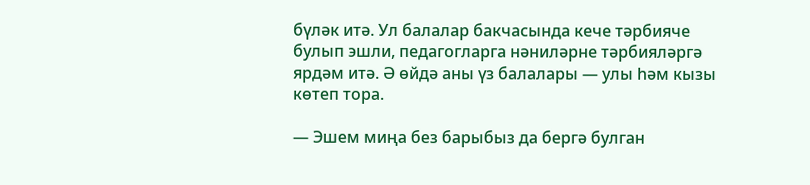бүләк итә. Ул балалар бакчасында кече тәрбияче булып эшли, педагогларга нәниләрне тәрбияләргә ярдәм итә. Ә өйдә аны үз балалары — улы һәм кызы көтеп тора.

— Эшем миңа без барыбыз да бергә булган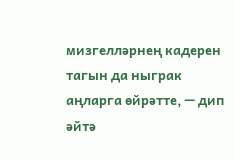мизгелләрнең кадерен тагын да ныграк аңларга өйрәтте, — дип әйтә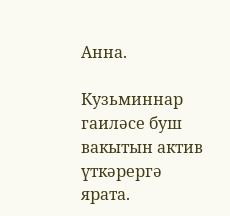Анна.

Кузьминнар гаиләсе буш вакытын актив үткәрергә ярата.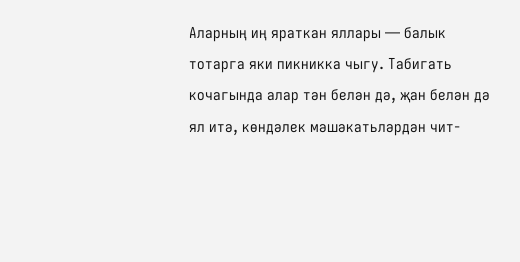Аларның иң яраткан яллары — балык тотарга яки пикникка чыгу. Табигать кочагында алар тән белән дә, җан белән дә ял итә, көндәлек мәшәкатьләрдән чит-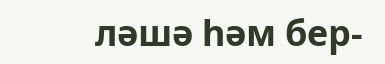ләшә һәм бер-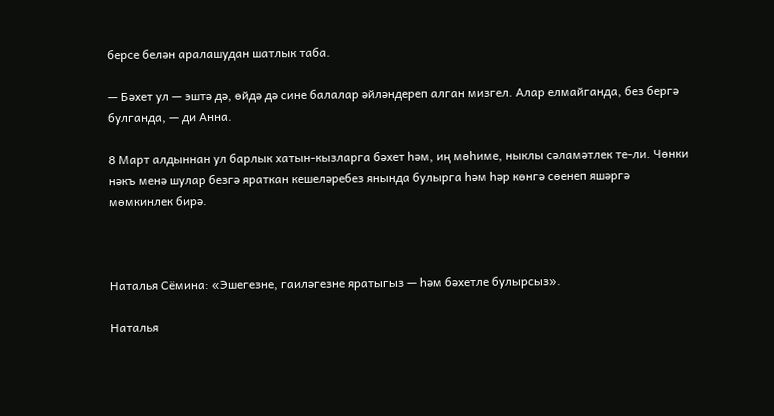берсе белән аралашудан шатлык таба.

— Бәхет ул — эштә дә, өйдә дә сине балалар әйләндереп алган мизгел. Алар елмайганда, без бергә булганда, — ди Анна.

8 Март алдыннан ул барлык хатын-кызларга бәхет һәм, иң мөһиме, ныклы сәламәтлек те-ли. Чөнки нәкъ менә шулар безгә яраткан кешеләребез янында булырга һәм һәр көнгә сөенеп яшәргә мөмкинлек бирә.



Наталья Сёмина: «Эшегезне, гаиләгезне яратыгыз — һәм бәхетле булырсыз».

Наталья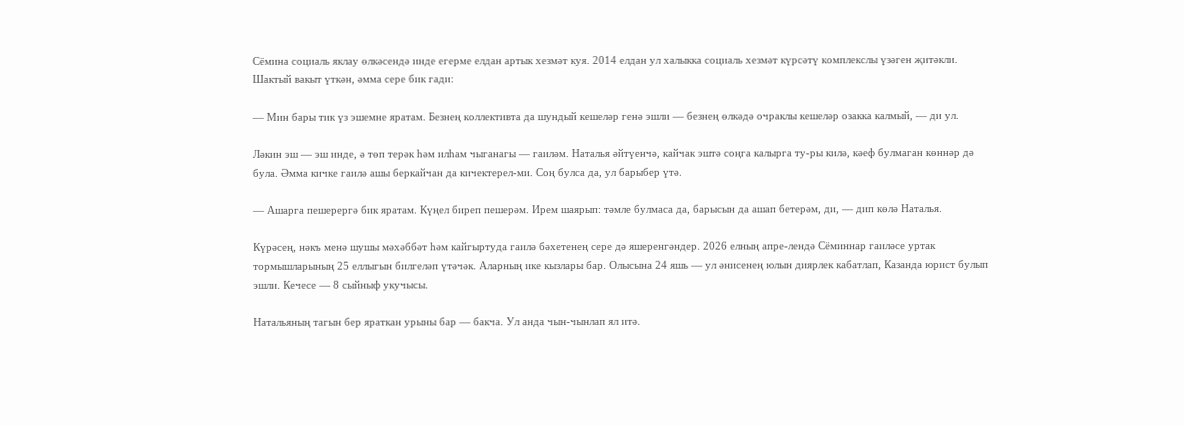Сёмина социаль яклау өлкәсендә инде егерме елдан артык хезмәт куя. 2014 елдан ул халыкка социаль хезмәт күрсәтү комплекслы үзәген җитәкли. Шактый вакыт үткән, әмма сере бик гади:

— Мин бары тик үз эшемне яратам. Безнең коллективта да шундый кешеләр генә эшли — безнең өлкәдә очраклы кешеләр озакка калмый, — ди ул.

Ләкин эш — эш инде, ә төп терәк һәм илһам чыганагы — гаиләм. Наталья әйтүенчә, кайчак эштә соңга калырга ту-ры килә, кәеф булмаган көннәр дә була. Әмма кичке гаилә ашы беркайчан да кичектерел-ми. Соң булса да, ул барыбер үтә.

— Ашарга пешерергә бик яратам. Күңел биреп пешерәм. Ирем шаярып: тәмле булмаса да, барысын да ашап бетерәм, ди, — дип көлә Наталья.

Күрәсең, нәкъ менә шушы мәхәббәт һәм кайгыртуда гаилә бәхетенең сере дә яшеренгәндер. 2026 елның апре-лендә Сёминнар гаиләсе уртак тормышларының 25 еллыгын билгеләп үтәчәк. Аларның ике кызлары бар. Олысына 24 яшь — ул әнисенең юлын диярлек кабатлап, Казанда юрист булып эшли. Кечесе — 8 сыйныф укучысы.

Натальяның тагын бер яраткан урыны бар — бакча. Ул анда чын-чынлап ял итә.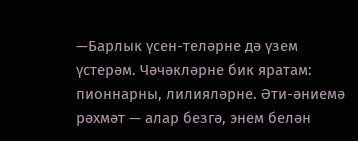—Барлык үсен-теләрне дә үзем үстерәм. Чәчәкләрне бик яратам: пионнарны, лилияләрне. Әти-әниемә рәхмәт — алар безгә, энем белән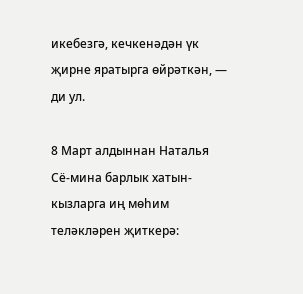икебезгә, кечкенәдән үк җирне яратырга өйрәткән, — ди ул.

8 Март алдыннан Наталья Сё-мина барлык хатын-кызларга иң мөһим теләкләрен җиткерә: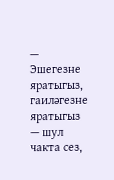— Эшегезне яратыгыз, гаиләгезне яратыгыз — шул чакта сез,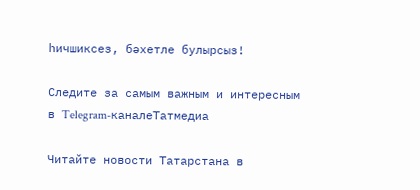һичшиксез, бәхетле булырсыз!

Следите за самым важным и интересным в Telegram-каналеТатмедиа

Читайте новости Татарстана в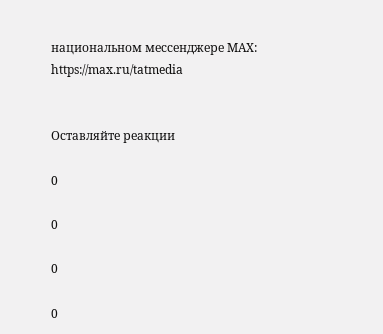национальном мессенджере MАХ: https://max.ru/tatmedia


Оставляйте реакции

0

0

0

0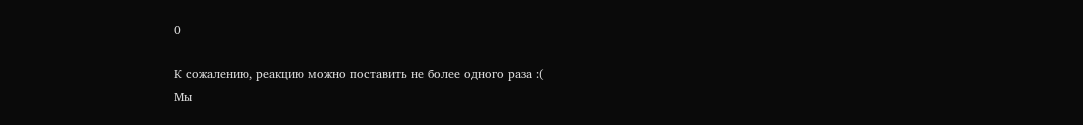0

К сожалению, реакцию можно поставить не более одного раза :(
Мы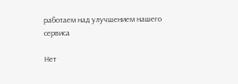работаем над улучшением нашего сервиса

Нет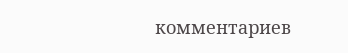комментариев